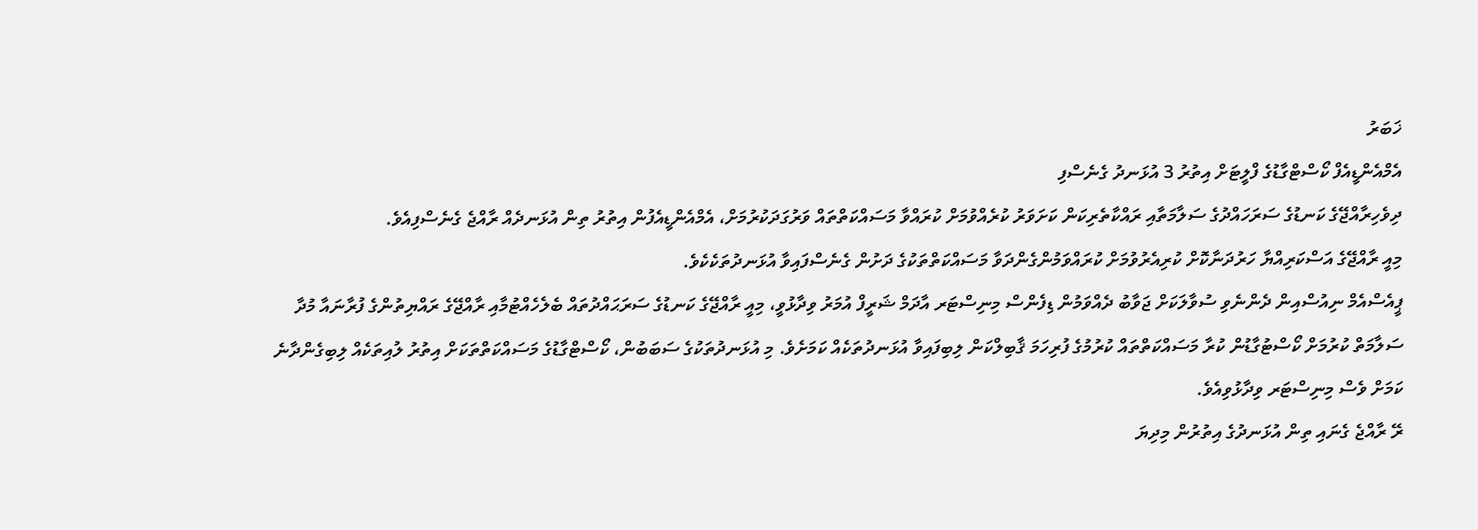ޚަބަރު
އެމްއެންޑީއެފް ކޯސްޓްގާޑުގެ ފްލީޓަށް އިތުރު 3 އުޅަނދު ގެނެސްފި
ދިވެހިރާއްޖޭގެ ކަނޑުގެ ސަރަހައްދުގެ ސަލާމަތާއި ރައްކާތެރިކަން ކަށަވަރު ކުރެއްވުމަށް ކުރައްވާ މަސައްކަތްތައް ވަރުގަދަކުރުމަށް، އެމްއެންޑީއެފުން އިތުރު ތިން އުޅަނދެއް ރާއްޖެ ގެނެސްފިއެވެ.
މިއީ ރާއްޖޭގެ އަސްކަރިއްޔާ ހަރުދަނާކޮށް ކުރިއެރުވުމަށް ކުރައްވަމުންގެންދަވާ މަސައްކަތްތަކުގެ ދަށުން ގެނެސްފައިވާ އުޅަނދުތަކެކެވެ.
ޕީއެސްއެމް ނިއުސްއިން ދެންނެވި ސުވާލަކަށް ޖަވާބު ދެއްވަމުން ޑިފެންސް މިނިސްޓަރ އާދަމް ޝަރީފް އުމަރު ވިދާޅުވީ، މިއީ ރާއްޖޭގެ ކަނޑުގެ ސަރަޙައްދުތައް ބެލެހެއްޓުމާއި ރާއްޖޭގެ ރައްޔިތުންގެ ފުރާނައާ މުދާ ސަލާމަތް ކުރުމަށް ކޯސްޓުގާޑުން ކުރާ މަސައްކަތްތައް ކުރުމުގެ ފުރިހަމަ ޤާބިލްކަން ލިބިފައިވާ އުޅަނދުތަކެއް ކަމަށެވެ. މި އުޅަނދުތަކުގެ ސަބަބުން، ކޯސްޓްގާޑުގެ މަސައްކަތްތަކަށް އިތުރު ލުއިތަކެއް ލިބިގެންދާނެ ކަމަށް ވެސް މިނިސްޓަރ ވިދާޅުވިއެވެ.
ރޭ ރާއްޖެ ގެނައި ތިން އުޅަނދުގެ އިތުރުން މިދިޔަ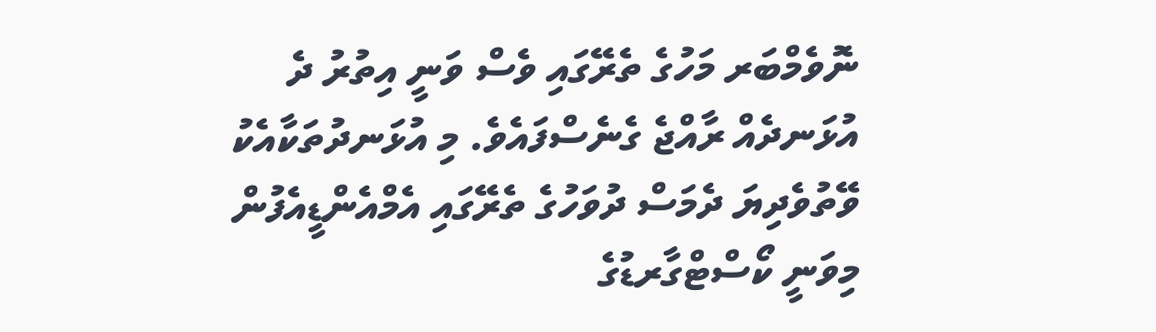ނޮވެމްބަރ މަހުގެ ތެރޭގައި ވެސް ވަނީ އިތުރު ދެ އުޅަނދެއް ރާއްޖެ ގެނެސްފައެވެ. މި އުޅަނދުތަކާއެކު ވޭތުވެދިޔަ ދެމަސް ދުވަހުގެ ތެރޭގައި އެމްއެންޑީއެފުން މިވަނީ ކޯސްޓްގާރޑުގެ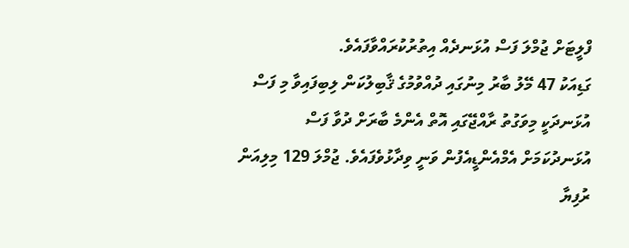ފްލީޓަށް ޖުމްލަ ފަސް އުޅަނދެއް އިތުރުކުރައްވާފައެވެ.
ގަޑިއަކު 47 މޭލު ބާރު މިނުގައި ދުއްވުމުގެ ޤާބިލުކަން ލިބިފައިވާ މި ފަސް އުޅަނދަކީ މިވަގުތު ރާއްޖޭގައި އޮތް އެންމެ ބާރަށް ދުވާ ފަސް އުޅަނދުކަމަށް އެމްއެންޑީއެފުން ވަނީ ވިދާޅުވެފައެވެ. ޖުމްލަ 129 މިލިއަން ރުފިޔާ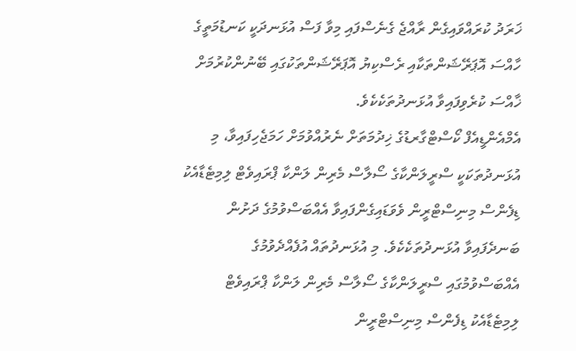ޚަރަދު ކުރައްވައިގެން ރާއްޖެ ގެނެސްފައި މިވާ ފަސް އުޅަނދަކީ ކަނޑުމަތީގެ ހާއްސަ އޮޕަރޭޝަންތަކާއި ރެސްކިޔު އޮޕަރޭޝަންތަކުގައި ބޭނުންކުރުމަށް ޚާއްސަ ކުރެވިފައިވާ އުޅަނދުތަކެކެވެ.
އެމްއެންޑީއެފް ކޯސްޓްގާރޑުގެ ޚިދުމަތަށް ނެރުއްވުމަށް ހަމަޖެހިފައިވާ، މި އުޅަނދުތަކަކީ ސްރީލަންކާގެ ސޯލާސް މެރިން ލަންކާ ޕްރައިވެޓް ލިމިޓެޑާއެކު ޑިފެންސް މިނިސްޓްރީން ވެވަޑައިގެންފައިވާ އެއްބަސްވުމުގެ ދަށުން ބަނދެފައިވާ އުޅަނދުތަކެކެވެ. މި އުޅަނދުތައް އުފެއްދެވުމުގެ އެއްބަސްވުމުގައި ސްރީލަންކާގެ ސޯލާސް މެރިން ލަންކާ ޕްރައިވެޓް ލިމިޓެޑާއެކު ޑިފެންސް މިނިސްޓްރީން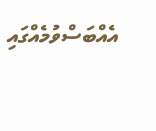އެއްބަސްވުމެއްގައި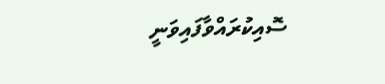ސޮއިކުރައްވާފައިވަނީ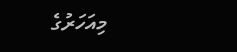މިއަހަރުގެ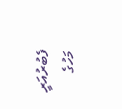ފެބުރުއަރީ މަހުގެ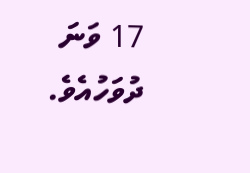17 ވަނަ ދުވަހުއެވެ.